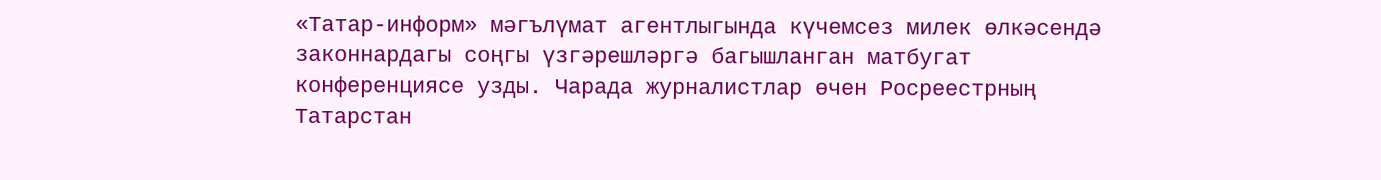«Татар-информ» мәгълүмат агентлыгында күчемсез милек өлкәсендә законнардагы соңгы үзгәрешләргә багышланган матбугат конференциясе узды. Чарада журналистлар өчен Росреестрның Татарстан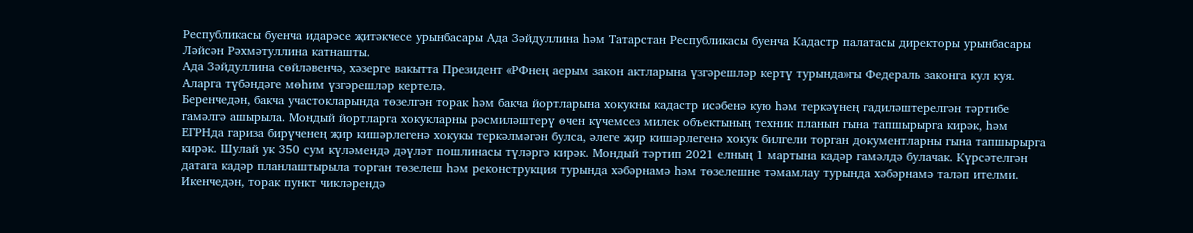Республикасы буенча идарәсе җитәкчесе урынбасары Ада Зәйдуллина һәм Татарстан Республикасы буенча Кадастр палатасы директоры урынбасары Ләйсән Рәхмәтуллина катнашты.
Ада Зәйдуллина сөйләвенчә, хәзерге вакытта Президент «РФнең аерым закон актларына үзгәрешләр кертү турында»гы Федераль законга кул куя. Аларга түбәндәге мөһим үзгәрешләр кертелә.
Беренчедән, бакча участокларында төзелгән торак һәм бакча йортларына хокукны кадастр исәбенә кую һәм теркәүнең гадиләштерелгән тәртибе гамәлгә ашырыла. Мондый йортларга хокукларны рәсмиләштерү өчен күчемсез милек объектының техник планын гына тапшырырга кирәк, һәм ЕГРНда гариза бирүченең җир кишәрлегенә хокукы теркәлмәгән булса, әлеге җир кишәрлегенә хокук билгели торган документларны гына тапшырырга кирәк. Шулай ук 350 сум күләмендә дәүләт пошлинасы түләргә кирәк. Мондый тәртип 2021 елның 1 мартына кадәр гамәлдә булачак. Күрсәтелгән датага кадәр планлаштырыла торган төзелеш һәм реконструкция турында хәбәрнамә һәм төзелешне тәмамлау турында хәбәрнамә таләп ителми.
Икенчедән, торак пункт чикләрендә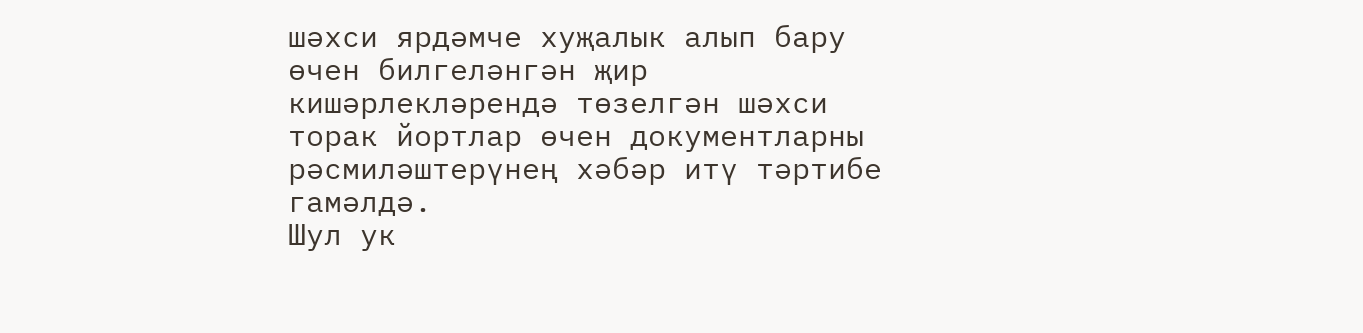шәхси ярдәмче хуҗалык алып бару өчен билгеләнгән җир кишәрлекләрендә төзелгән шәхси торак йортлар өчен документларны рәсмиләштерүнең хәбәр итү тәртибе гамәлдә.
Шул ук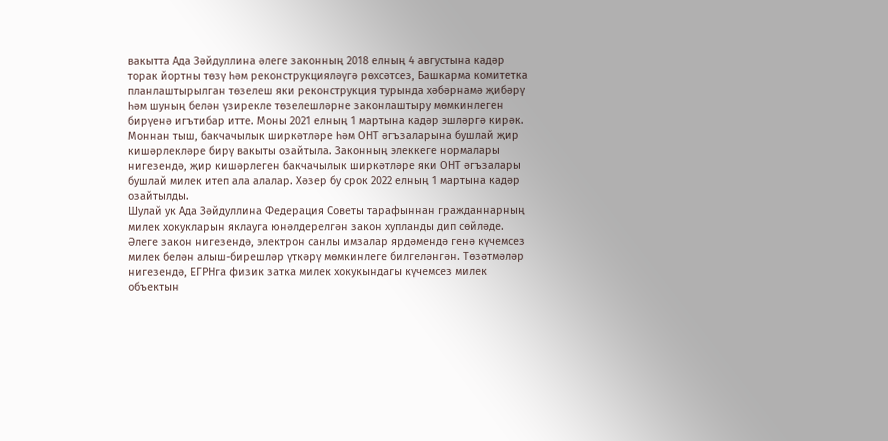вакытта Ада Зәйдуллина әлеге законның 2018 елның 4 августына кадәр торак йортны төзү һәм реконструкцияләүгә рөхсәтсез, Башкарма комитетка планлаштырылган төзелеш яки реконструкция турында хәбәрнамә җибәрү һәм шуның белән үзирекле төзелешләрне законлаштыру мөмкинлеген бирүенә игътибар итте. Моны 2021 елның 1 мартына кадәр эшләргә кирәк.
Моннан тыш, бакчачылык ширкәтләре һәм ОНТ әгъзаларына бушлай җир кишәрлекләре бирү вакыты озайтыла. Законның элеккеге нормалары нигезендә, җир кишәрлеген бакчачылык ширкәтләре яки ОНТ әгъзалары бушлай милек итеп ала алалар. Хәзер бу срок 2022 елның 1 мартына кадәр озайтылды.
Шулай ук Ада Зәйдуллина Федерация Советы тарафыннан гражданнарның милек хокукларын яклауга юнәлдерелгән закон хупланды дип сөйләде. Әлеге закон нигезендә, электрон санлы имзалар ярдәмендә генә күчемсез милек белән алыш-бирешләр үткәрү мөмкинлеге билгеләнгән. Төзәтмәләр нигезендә, ЕГРНга физик затка милек хокукындагы күчемсез милек объектын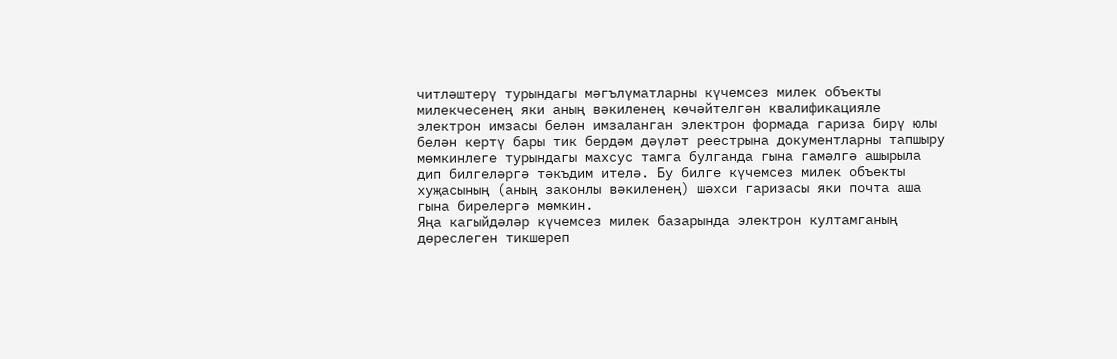читләштерү турындагы мәгълүматларны күчемсез милек объекты милекчесенең яки аның вәкиленең көчәйтелгән квалификацияле электрон имзасы белән имзаланган электрон формада гариза бирү юлы белән кертү бары тик бердәм дәүләт реестрына документларны тапшыру мөмкинлеге турындагы махсус тамга булганда гына гамәлгә ашырыла дип билгеләргә тәкъдим ителә. Бу билге күчемсез милек объекты хуҗасының (аның законлы вәкиленең) шәхси гаризасы яки почта аша гына бирелергә мөмкин.
Яңа кагыйдәләр күчемсез милек базарында электрон култамганың дөреслеген тикшереп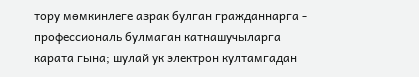тору мөмкинлеге азрак булган гражданнарга - профессиональ булмаган катнашучыларга карата гына; шулай ук электрон култамгадан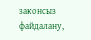законсыз файдалану,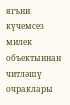ягъни күчемсез милек объектыннан читләшү очраклары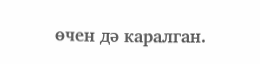өчен дә каралган.